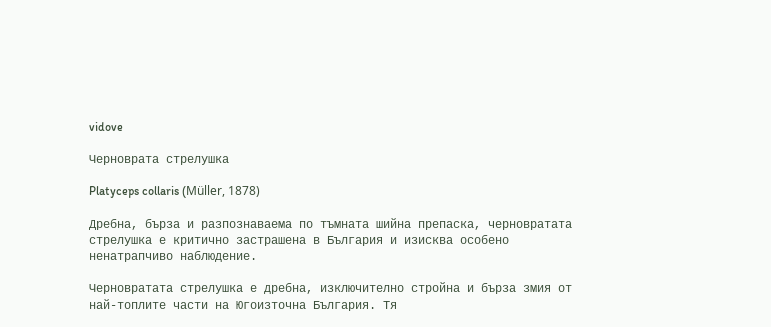vidove

Черноврата стрелушка

Platyceps collaris (Müller, 1878)

Дребна, бърза и разпознаваема по тъмната шийна препаска, черновратата стрелушка е критично застрашена в България и изисква особено ненатрапчиво наблюдение.

Черновратата стрелушка е дребна, изключително стройна и бърза змия от най-топлите части на Югоизточна България. Тя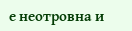е неотровна и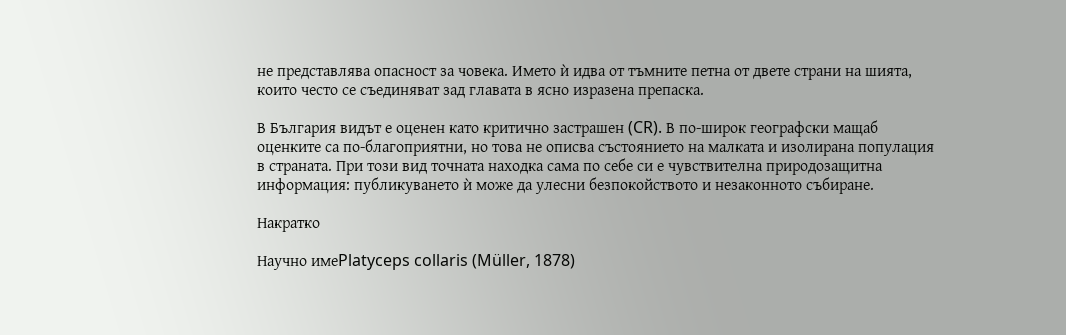не представлява опасност за човека. Името ѝ идва от тъмните петна от двете страни на шията, които често се съединяват зад главата в ясно изразена препаска.

В България видът е оценен като критично застрашен (CR). В по-широк географски мащаб оценките са по-благоприятни, но това не описва състоянието на малката и изолирана популация в страната. При този вид точната находка сама по себе си е чувствителна природозащитна информация: публикуването ѝ може да улесни безпокойството и незаконното събиране.

Накратко

Научно имеPlatyceps collaris (Müller, 1878)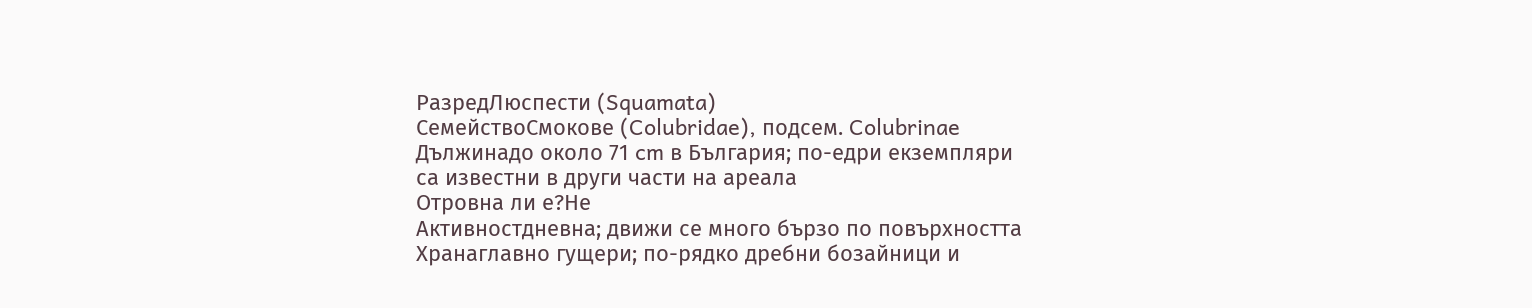РазредЛюспести (Squamata)
СемействоСмокове (Colubridae), подсем. Colubrinae
Дължинадо около 71 cm в България; по-едри екземпляри са известни в други части на ареала
Отровна ли е?Не
Активностдневна; движи се много бързо по повърхността
Хранаглавно гущери; по-рядко дребни бозайници и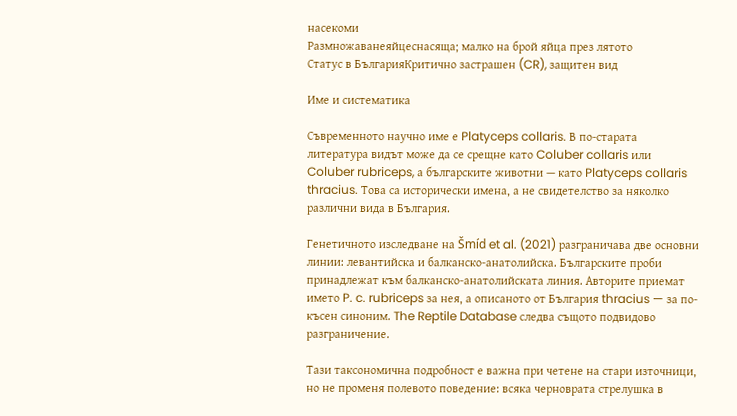насекоми
Размножаванеяйцеснасяща; малко на брой яйца през лятото
Статус в БългарияКритично застрашен (CR), защитен вид

Име и систематика

Съвременното научно име е Platyceps collaris. В по-старата литература видът може да се срещне като Coluber collaris или Coluber rubriceps, а българските животни — като Platyceps collaris thracius. Това са исторически имена, а не свидетелство за няколко различни вида в България.

Генетичното изследване на Šmíd et al. (2021) разграничава две основни линии: левантийска и балканско-анатолийска. Българските проби принадлежат към балканско-анатолийската линия. Авторите приемат името P. c. rubriceps за нея, а описаното от България thracius — за по-късен синоним. The Reptile Database следва същото подвидово разграничение.

Тази таксономична подробност е важна при четене на стари източници, но не променя полевото поведение: всяка черноврата стрелушка в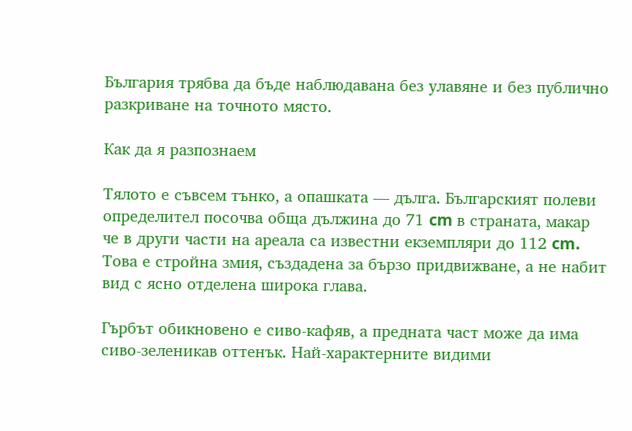България трябва да бъде наблюдавана без улавяне и без публично разкриване на точното място.

Как да я разпознаем

Тялото е съвсем тънко, а опашката — дълга. Българският полеви определител посочва обща дължина до 71 cm в страната, макар че в други части на ареала са известни екземпляри до 112 cm. Това е стройна змия, създадена за бързо придвижване, а не набит вид с ясно отделена широка глава.

Гърбът обикновено е сиво-кафяв, а предната част може да има сиво-зеленикав оттенък. Най-характерните видими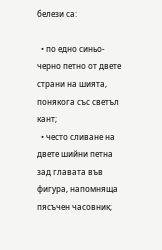белези са:

  • по едно синьо-черно петно от двете страни на шията, понякога със светъл кант;
  • често сливане на двете шийни петна зад главата във фигура, напомняща пясъчен часовник;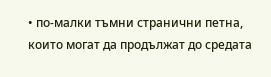• по-малки тъмни странични петна, които могат да продължат до средата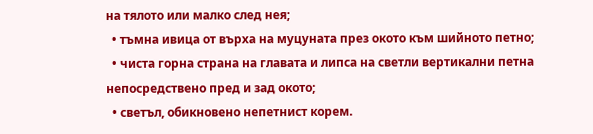на тялото или малко след нея;
  • тъмна ивица от върха на муцуната през окото към шийното петно;
  • чиста горна страна на главата и липса на светли вертикални петна непосредствено пред и зад окото;
  • светъл, обикновено непетнист корем.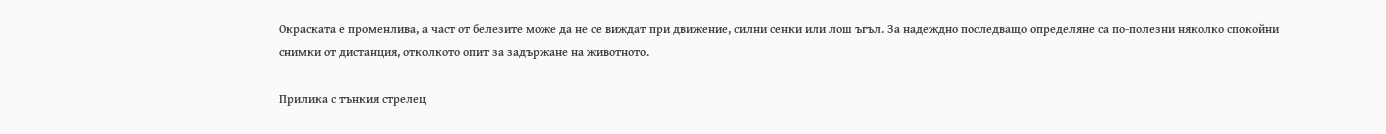Окраската е променлива, а част от белезите може да не се виждат при движение, силни сенки или лош ъгъл. За надеждно последващо определяне са по-полезни няколко спокойни снимки от дистанция, отколкото опит за задържане на животното.

Прилика с тънкия стрелец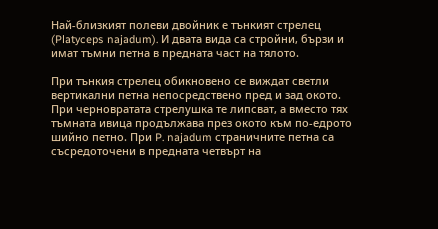Най-близкият полеви двойник е тънкият стрелец (Platyceps najadum). И двата вида са стройни, бързи и имат тъмни петна в предната част на тялото.

При тънкия стрелец обикновено се виждат светли вертикални петна непосредствено пред и зад окото. При черновратата стрелушка те липсват, а вместо тях тъмната ивица продължава през окото към по-едрото шийно петно. При P. najadum страничните петна са съсредоточени в предната четвърт на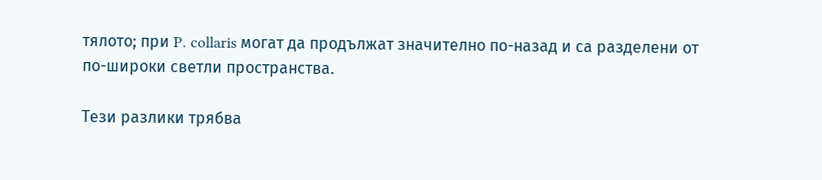тялото; при P. collaris могат да продължат значително по-назад и са разделени от по-широки светли пространства.

Тези разлики трябва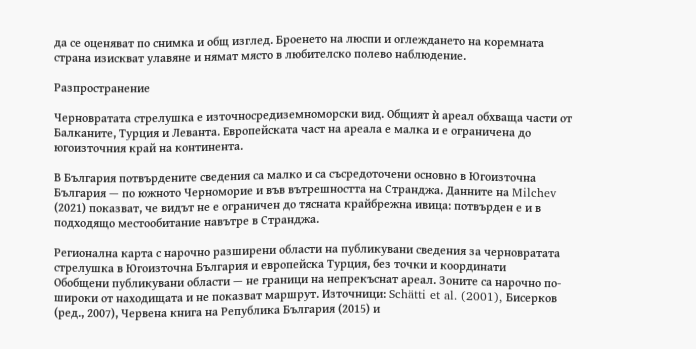да се оценяват по снимка и общ изглед. Броенето на люспи и оглеждането на коремната страна изискват улавяне и нямат място в любителско полево наблюдение.

Разпространение

Черновратата стрелушка е източносредиземноморски вид. Общият ѝ ареал обхваща части от Балканите, Турция и Леванта. Европейската част на ареала е малка и е ограничена до югоизточния край на континента.

В България потвърдените сведения са малко и са съсредоточени основно в Югоизточна България — по южното Черноморие и във вътрешността на Странджа. Данните на Milchev (2021) показват, че видът не е ограничен до тясната крайбрежна ивица: потвърден е и в подходящо местообитание навътре в Странджа.

Регионална карта с нарочно разширени области на публикувани сведения за черновратата стрелушка в Югоизточна България и европейска Турция, без точки и координати
Обобщени публикувани области — не граници на непрекъснат ареал. Зоните са нарочно по-широки от находищата и не показват маршрут. Източници: Schätti et al. (2001), Бисерков (ред., 2007), Червена книга на Република България (2015) и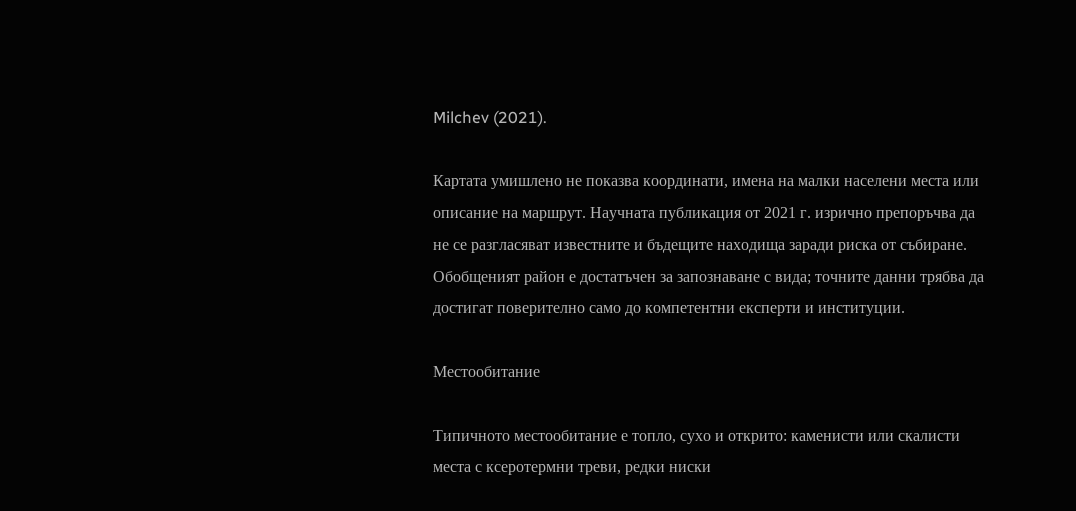Milchev (2021).

Картата умишлено не показва координати, имена на малки населени места или описание на маршрут. Научната публикация от 2021 г. изрично препоръчва да не се разгласяват известните и бъдещите находища заради риска от събиране. Обобщеният район е достатъчен за запознаване с вида; точните данни трябва да достигат поверително само до компетентни експерти и институции.

Местообитание

Типичното местообитание е топло, сухо и открито: каменисти или скалисти места с ксеротермни треви, редки ниски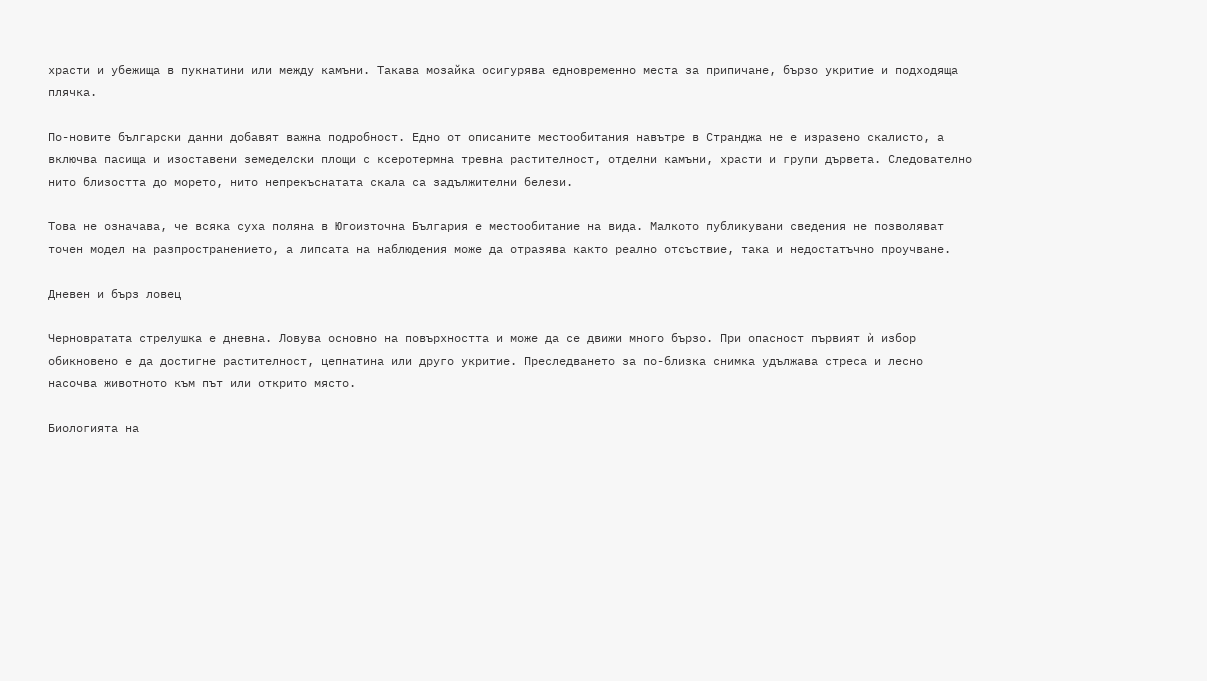храсти и убежища в пукнатини или между камъни. Такава мозайка осигурява едновременно места за припичане, бързо укритие и подходяща плячка.

По-новите български данни добавят важна подробност. Едно от описаните местообитания навътре в Странджа не е изразено скалисто, а включва пасища и изоставени земеделски площи с ксеротермна тревна растителност, отделни камъни, храсти и групи дървета. Следователно нито близостта до морето, нито непрекъснатата скала са задължителни белези.

Това не означава, че всяка суха поляна в Югоизточна България е местообитание на вида. Малкото публикувани сведения не позволяват точен модел на разпространението, а липсата на наблюдения може да отразява както реално отсъствие, така и недостатъчно проучване.

Дневен и бърз ловец

Черновратата стрелушка е дневна. Ловува основно на повърхността и може да се движи много бързо. При опасност първият ѝ избор обикновено е да достигне растителност, цепнатина или друго укритие. Преследването за по-близка снимка удължава стреса и лесно насочва животното към път или открито място.

Биологията на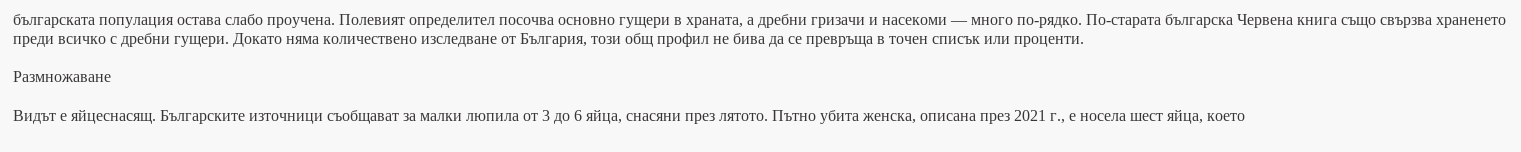българската популация остава слабо проучена. Полевият определител посочва основно гущери в храната, а дребни гризачи и насекоми — много по-рядко. По-старата българска Червена книга също свързва храненето преди всичко с дребни гущери. Докато няма количествено изследване от България, този общ профил не бива да се превръща в точен списък или проценти.

Размножаване

Видът е яйцеснасящ. Българските източници съобщават за малки люпила от 3 до 6 яйца, снасяни през лятото. Пътно убита женска, описана през 2021 г., е носела шест яйца, което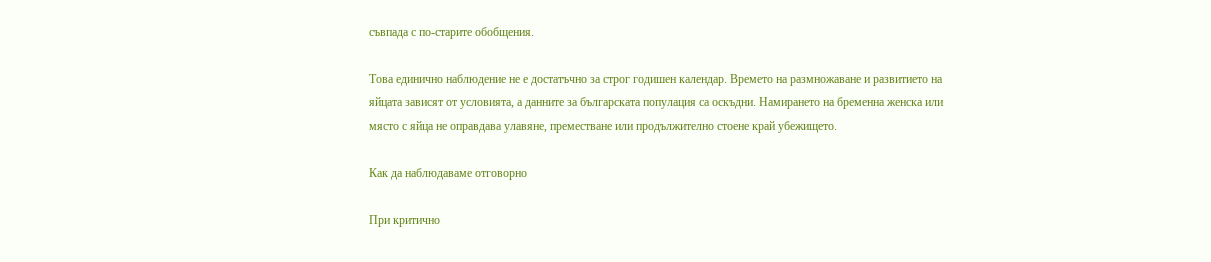съвпада с по-старите обобщения.

Това единично наблюдение не е достатъчно за строг годишен календар. Времето на размножаване и развитието на яйцата зависят от условията, а данните за българската популация са оскъдни. Намирането на бременна женска или място с яйца не оправдава улавяне, преместване или продължително стоене край убежището.

Как да наблюдаваме отговорно

При критично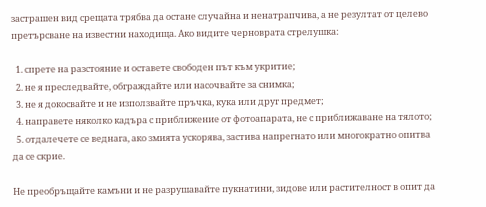застрашен вид срещата трябва да остане случайна и ненатрапчива, а не резултат от целево претърсване на известни находища. Ако видите черноврата стрелушка:

  1. спрете на разстояние и оставете свободен път към укритие;
  2. не я преследвайте, обграждайте или насочвайте за снимка;
  3. не я докосвайте и не използвайте пръчка, кука или друг предмет;
  4. направете няколко кадъра с приближение от фотоапарата, не с приближаване на тялото;
  5. отдалечете се веднага, ако змията ускорява, застива напрегнато или многократно опитва да се скрие.

Не преобръщайте камъни и не разрушавайте пукнатини, зидове или растителност в опит да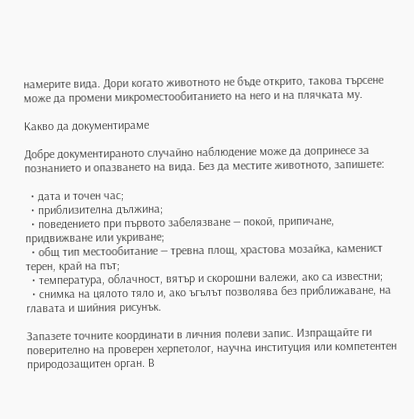намерите вида. Дори когато животното не бъде открито, такова търсене може да промени микроместообитанието на него и на плячката му.

Какво да документираме

Добре документираното случайно наблюдение може да допринесе за познанието и опазването на вида. Без да местите животното, запишете:

  • дата и точен час;
  • приблизителна дължина;
  • поведението при първото забелязване — покой, припичане, придвижване или укриване;
  • общ тип местообитание — тревна площ, храстова мозайка, каменист терен, край на път;
  • температура, облачност, вятър и скорошни валежи, ако са известни;
  • снимка на цялото тяло и, ако ъгълът позволява без приближаване, на главата и шийния рисунък.

Запазете точните координати в личния полеви запис. Изпращайте ги поверително на проверен херпетолог, научна институция или компетентен природозащитен орган. В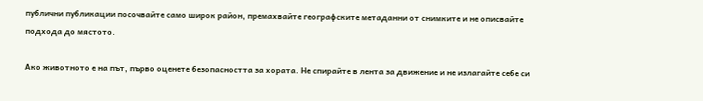публични публикации посочвайте само широк район, премахвайте географските метаданни от снимките и не описвайте подхода до мястото.

Ако животното е на път, първо оценете безопасността за хората. Не спирайте в лента за движение и не излагайте себе си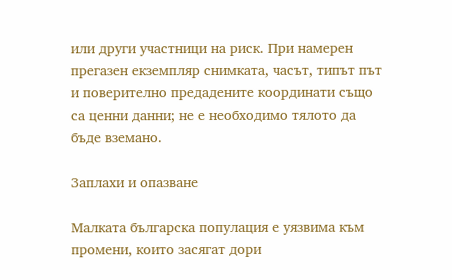или други участници на риск. При намерен прегазен екземпляр снимката, часът, типът път и поверително предадените координати също са ценни данни; не е необходимо тялото да бъде вземано.

Заплахи и опазване

Малката българска популация е уязвима към промени, които засягат дори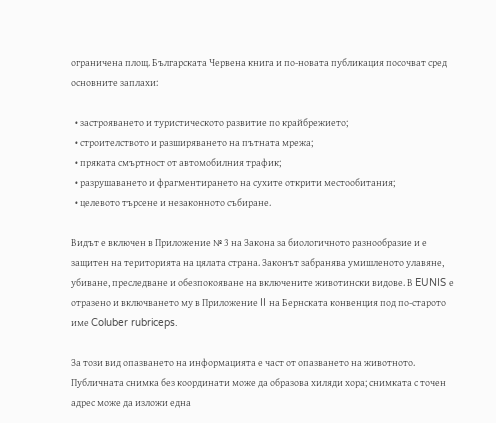ограничена площ. Българската Червена книга и по-новата публикация посочват сред основните заплахи:

  • застрояването и туристическото развитие по крайбрежието;
  • строителството и разширяването на пътната мрежа;
  • пряката смъртност от автомобилния трафик;
  • разрушаването и фрагментирането на сухите открити местообитания;
  • целевото търсене и незаконното събиране.

Видът е включен в Приложение № 3 на Закона за биологичното разнообразие и е защитен на територията на цялата страна. Законът забранява умишленото улавяне, убиване, преследване и обезпокояване на включените животински видове. В EUNIS е отразено и включването му в Приложение II на Бернската конвенция под по-старото име Coluber rubriceps.

За този вид опазването на информацията е част от опазването на животното. Публичната снимка без координати може да образова хиляди хора; снимката с точен адрес може да изложи една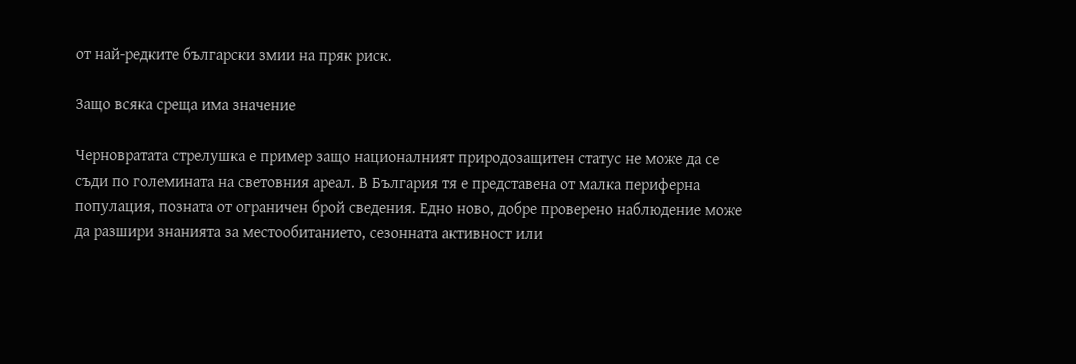от най-редките български змии на пряк риск.

Защо всяка среща има значение

Черновратата стрелушка е пример защо националният природозащитен статус не може да се съди по големината на световния ареал. В България тя е представена от малка периферна популация, позната от ограничен брой сведения. Едно ново, добре проверено наблюдение може да разшири знанията за местообитанието, сезонната активност или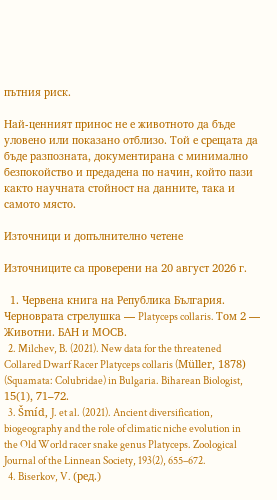пътния риск.

Най-ценният принос не е животното да бъде уловено или показано отблизо. Той е срещата да бъде разпозната, документирана с минимално безпокойство и предадена по начин, който пази както научната стойност на данните, така и самото място.

Източници и допълнително четене

Източниците са проверени на 20 август 2026 г.

  1. Червена книга на Република България. Черноврата стрелушка — Platyceps collaris. Том 2 — Животни. БАН и МОСВ.
  2. Milchev, B. (2021). New data for the threatened Collared Dwarf Racer Platyceps collaris (Müller, 1878) (Squamata: Colubridae) in Bulgaria. Biharean Biologist, 15(1), 71–72.
  3. Šmíd, J. et al. (2021). Ancient diversification, biogeography and the role of climatic niche evolution in the Old World racer snake genus Platyceps. Zoological Journal of the Linnean Society, 193(2), 655–672.
  4. Biserkov, V. (ред.)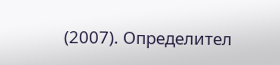(2007). Определител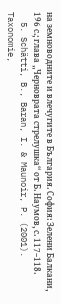на земноводните и влечугите в България. София: Зелени Балкани, 196 с.; глава „Черноврата стрелушка“ от Б. Наумов, с. 117–118.
  5. Schätti, B., Baran, I. & Maunoir, P. (2001). Taxonomie,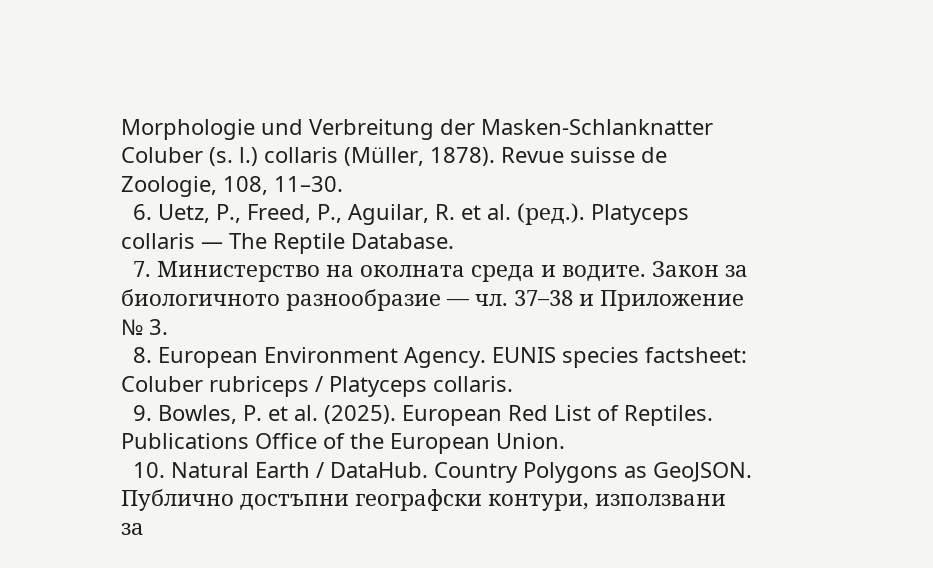Morphologie und Verbreitung der Masken-Schlanknatter Coluber (s. l.) collaris (Müller, 1878). Revue suisse de Zoologie, 108, 11–30.
  6. Uetz, P., Freed, P., Aguilar, R. et al. (ред.). Platyceps collaris — The Reptile Database.
  7. Министерство на околната среда и водите. Закон за биологичното разнообразие — чл. 37–38 и Приложение № 3.
  8. European Environment Agency. EUNIS species factsheet: Coluber rubriceps / Platyceps collaris.
  9. Bowles, P. et al. (2025). European Red List of Reptiles. Publications Office of the European Union.
  10. Natural Earth / DataHub. Country Polygons as GeoJSON. Публично достъпни географски контури, използвани за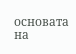основата на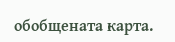обобщената карта.